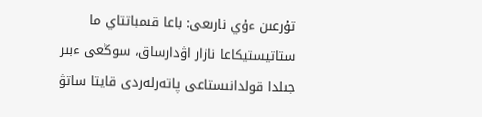تۇرعىن ءۇي نارىعى: باعا قىمباتتاي ما
ستاتيستيكاعا نازار اۋدارساق، سوڭعى ءبىر جىلدا قولدانىستاعى پاتەرلەردى قايتا ساتۋ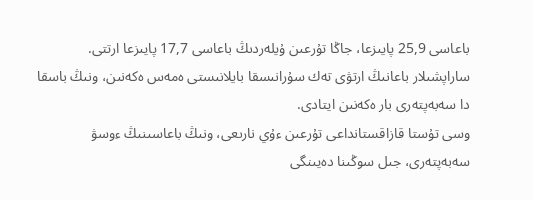باعاسى 25,9 پايىزعا، جاڭا تۇرعىن ۇيلەردىڭ باعاسى 17,7 پايىزعا ارتتى. ساراپشىلار باعانىڭ ارتۋى تەك سۇرانىسقا بايلانىستى ەمەس ەكەنىن، ونىڭ باسقا دا سەبەپتەرى بار ەكەنىن ايتادى.
وسى تۇستا قازاقستانداعى تۇرعىن ءۇي نارىعى، ونىڭ باعاسىنىڭ ءوسۋ سەبەپتەرى، جىل سوڭىنا دەيىنگى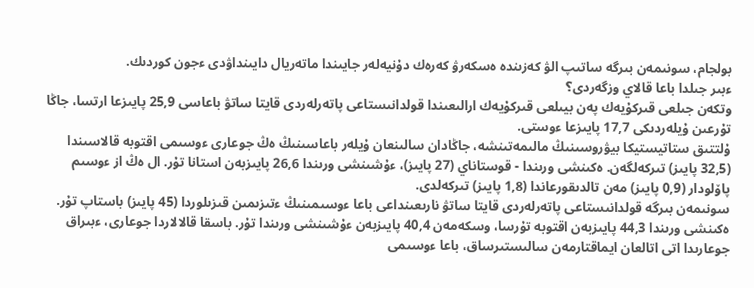بولجام، سونىمەن بىرگە ساتىپ الۋ كەزىندە ەسكەرۋ كەرەك دۇنيەلەر جايىندا ماتەريال دايىنداۋدى ءجون كوردىك.
ءبىر جىلدا باعا قالاي وزگەردى؟
وتكەن جىلعى قىركۇيەك پەن بيىلعى قىركۇيەك ارالىعىندا قولدانىستاعى پاتەرلەردى قايتا ساتۋ باعاسى 25,9 پايىزعا ارتسا، جاڭا تۇرعىن ۇيلەردىكى 17,7 پايىزعا ءوستى.
ۇلتتىق ستاتيستيكا بيۋروسىنىڭ مالىمەتىنشە، جاڭادان سالىنعان ۇيلەر باعاسىنىڭ ەڭ جوعارى ءوسىمى اقتوبە قالاسىندا (32,5 پايىز) تىركەلگەن. ەكىنشى ورىندا - قوستاناي (27 پايىز)، ءۇشىنشى ورىندا 26,6 پايىزبەن استانا تۇر. ال ەڭ از ءوسىم پاۆلودار (0,9 پايىز) مەن تالدىقورعاندا (1,8 پايىز) تىركەلدى.
سونىمەن بىرگە قولدانىستاعى پاتەرلەردى قايتا ساتۋ نارىعىنداعى باعا ءوسىمىنىڭ ءتىزىمىن قىزىلوردا (45 پايىز) باستاپ تۇر. ەكىنشى ورىندا 44,3 پايىزبەن اقتوبە تۇرسا، وسكەمەن 40,4 پايىزبەن ءۇشىنشى ورىندا تۇر. باسقا قالالاردا جوعارى، ءبىراق جوعارىدا اتى اتالعان ايماقتارمەن سالىستىرساق، باعا ءوسىمى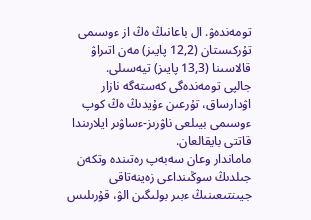تومەندەۋ. ال باعانىڭ ەڭ از ءوسىمى تۇركىستان (12,2 پايىز) مەن اتىراۋ قالاسىنا (13,3 پايىز) تيەسىلى.
جالپى تومەندەگى كەستەگە نازار اۋدارساق، تۇرعىن ءۇيدىڭ ەڭ كوپ ءوسىمى بيىلعى ناۋرىز-ءساۋىر ايلارىندا قاتتى بايقالعان.
ماماندار وعان سەبەپ رەتىندە وتكەن جىلدىڭ سوڭىنداعى زەينەتاقى جيىنتىعىنىڭ ءبىر بولىگىن الۋ، قۇرىلىس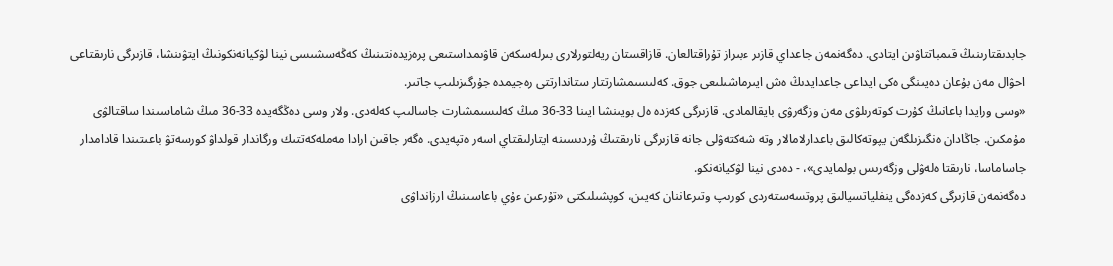جابدىقتارىنىڭ قىمباتتاۋىن ايتادى. دەگەنمەن جاعداي قازىر ءبىراز تۇراقتالعان. قازاقستان ريەلتورلارى بىرلەسكەن قاۋىمداستىعى پرەزيدەنتىنىڭ كەڭەسشىسى نينا لۋكيانەنكونىڭ ايتۋىنشا، قازىرگى نارىقتاعى احۋال مەن بۇعان دەيىنگى ەكى ايداعى جاعدايدىڭ ەش ايىرماشىلىعى جوق. كەلىسىمشارتتار ستاندارتتى رەجيمدە جۇرگىزىلىپ جاتىر.
«وسى ورايدا باعانىڭ كۇرت كوتەرىلۋى مەن وزگەرۋى بايقالمادى. قازىرگى كەزدە ەل بويىنشا ايىنا 33-36 مىڭ كەلىسىمشارت جاسالىپ كەلەدى. ولار وسى دەڭگەيدە 33-36 مىڭ شاماسىندا ساقتالۋى مۇمكىن. جاڭادان ەنگىزىلگەن يپوتەكالىق باعدارلامالار وتە شەكتەۋلى جانە قازىرگى نارىقتىڭ ۇردىسىنە ايتارلىقتاي اسەر ەتپەيدى. ەگەر جاقىن ارادا مەملەكەتتىك ورگاندار قولداۋ كورسەتۋ باعىتىندا قادامدار جاساماسا، نارىقتا ەلەۋلى وزگەرىس بولمايدى»، - دەدى نينا لۋكيانەنكو.
دەگەنمەن قازىرگى كەزدەگى ينفلياتسيالىق پروتسەستەردى كورىپ وتىرعاننان كەيىن، كوپشىلىكتى «تۇرعىن ءۇي باعاسىنىڭ ارزانداۋى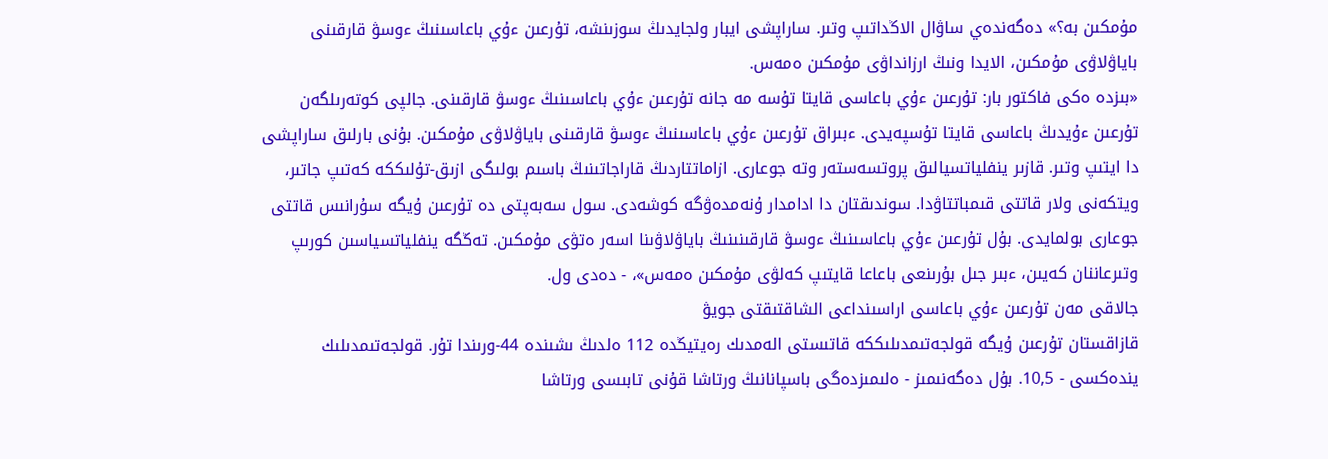مۇمكىن بە؟» دەگەندەي ساۋال الاڭداتىپ وتىر. ساراپشى ايبار ولجايدىڭ سوزىنشە، تۇرعىن ءۇي باعاسىنىڭ ءوسۋ قارقىنى باياۋلاۋى مۇمكىن، الايدا ونىڭ ارزانداۋى مۇمكىن ەمەس.
«بىزدە ەكى فاكتور بار: تۇرعىن ءۇي باعاسى قايتا تۇسە مە جانە تۇرعىن ءۇي باعاسىنىڭ ءوسۋ قارقىنى. جالپى كوتەرىلگەن تۇرعىن ءۇيدىڭ باعاسى قايتا تۇسپەيدى. ءبىراق تۇرعىن ءۇي باعاسىنىڭ ءوسۋ قارقىنى باياۋلاۋى مۇمكىن. بۇنى بارلىق ساراپشى دا ايتىپ وتىر. قازىر ينفلياتسيالىق پروتسەستەر وتە جوعارى. ازاماتتاردىڭ قاراجاتىنىڭ باسىم بولىگى ازىق-تۇلىككە كەتىپ جاتىر، ويتكەنى ولار قاتتى قىمباتتاۋدا. سوندىقتان دا ادامدار ۇنەمدەۋگە كوشەدى. سول سەبەپتى دە تۇرعىن ۇيگە سۇرانىس قاتتى جوعارى بولمايدى. بۇل تۇرعىن ءۇي باعاسىنىڭ ءوسۋ قارقىنىنىڭ باياۋلاۋىنا اسەر ەتۋى مۇمكىن. تەڭگە ينفلياتسياسىن كورىپ وتىرعاننان كەيىن، ءبىر جىل بۇرىنعى باعاعا قايتىپ كەلۋى مۇمكىن ەمەس»، - دەدى ول.
جالاقى مەن تۇرعىن ءۇي باعاسى اراسىنداعى الشاقتىقتى جويۋ
قازاقستان تۇرعىن ۇيگە قولجەتىمدىلىككە قاتىستى الەمدىك رەيتيڭدە 112 ەلدىڭ ىشىندە 44-ورىندا تۇر. قولجەتىمدىلىك يندەكسى - 10,5. بۇل دەگەنىمىز - ەلىمىزدەگى باسپانانىڭ ورتاشا قۇنى تابىسى ورتاشا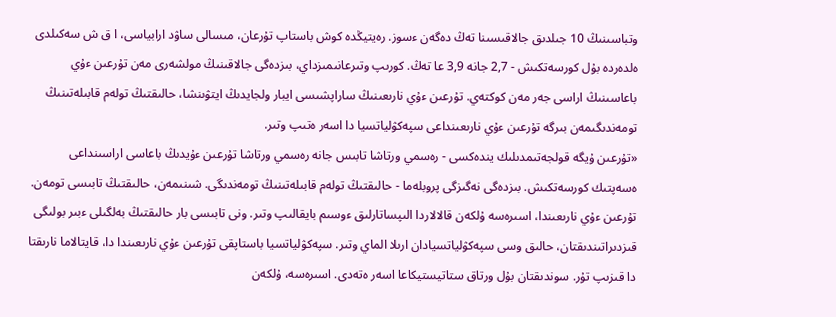وتباسىنىڭ 10 جىلدىق جالاقىسىنا تەڭ دەگەن ءسوز. رەيتيڭدە كوش باستاپ تۇرعان، مىسالى ساۋد ارابياسى، ا ق ش سەكىلدى ەلدەردە بۇل كورسەتكىش - 2,7 جانە 3,9 عا تەڭ. كورىپ وتىرعانىمىزداي، بىزدەگى جالاقىنىڭ مولشەرى مەن تۇرعىن ءۇي باعاسىنىڭ اراسى جەر مەن كوكتەي. تۇرعىن ءۇي نارىعىنىڭ ساراپشىسى ايبار ولجايدىڭ ايتۋىنشا، حالىقتىڭ تولەم قابىلەتىنىڭ تومەندىگىمەن بىرگە تۇرعىن ءۇي نارىعىنداعى سپەكۋلياتسيا دا اسەر ەتىپ وتىر.
«تۇرعىن ۇيگە قولجەتىمدىلىك يندەكسى - رەسمي ورتاشا تابىس جانە رەسمي ورتاشا تۇرعىن ءۇيدىڭ باعاسى اراسىنداعى ەسەپتىك كورسەتكىش. بىزدەگى نەگىزگى پروبلەما - حالىقتىڭ تولەم قابىلەتىنىڭ تومەندىگى. شىنىمەن، حالىقتىڭ تابىسى تومەن. تۇرعىن ءۇي نارىعىندا، اسىرەسە ۇلكەن قالالاردا الىپساتارلىق ءوسىم بايقالىپ وتىر. ونى تابىسى بار حالىقتىڭ بەلگىلى ءبىر بولىگى قىزدىراتىندىقتان، حالىق وسى سپەكۋلياتسيادان ارىلا الماي وتىر. سپەكۋلياتسيا باستاپقى تۇرعىن ءۇي نارىعىندا دا، قايتالاما نارىقتا دا قىزىپ تۇر. سوندىقتان بۇل ورتاق ستاتيستيكاعا اسەر ەتەدى. اسىرەسە، ۇلكەن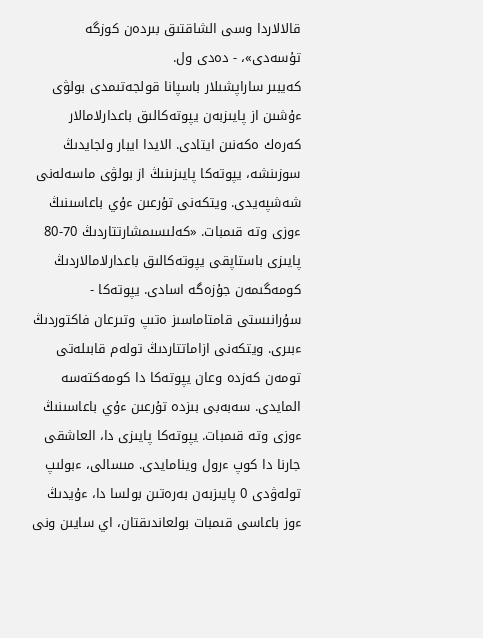قالالاردا وسى الشاقتىق بىردەن كوزگە تۇسەدى»، - دەدى ول.
كەيبىر ساراپشىلار باسپانا قولجەتىمدى بولۋى ءۇشىن از پايىزبەن يپوتەكالىق باعدارلامالار كەرەك ەكەنىن ايتادى. الايدا ايبار ولجايدىڭ سوزىنشە، يپوتەكا پايىزىنىڭ از بولۋى ماسەلەنى شەشپەيدى. ويتكەنى تۇرعىن ءۇي باعاسىنىڭ ءوزى وتە قىمبات. «كەلىسىمشارتتاردىڭ 70-80 پايىزى باستاپقى يپوتەكالىق باعدارلامالاردىڭ كومەگىمەن جۇزەگە اسادى. يپوتەكا - سۇرانىستى قامتاماسىز ەتىپ وتىرعان فاكتوردىڭ ءبىرى. ويتكەنى ازاماتتاردىڭ تولەم قابىلەتى تومەن كەزدە وعان يپوتەكا دا كومەكتەسە المايدى. سەبەبى بىزدە تۇرعىن ءۇي باعاسىنىڭ ءوزى وتە قىمبات. يپوتەكا پايىزى دا، العاشقى جارنا دا كوپ ءرول وينامايدى. مىسالى، ءبولىپ تولەۋدى 0 پايىزبەن بەرەتىن بولسا دا، ءۇيدىڭ ءوز باعاسى قىمبات بولعاندىقتان، اي سايىن ونى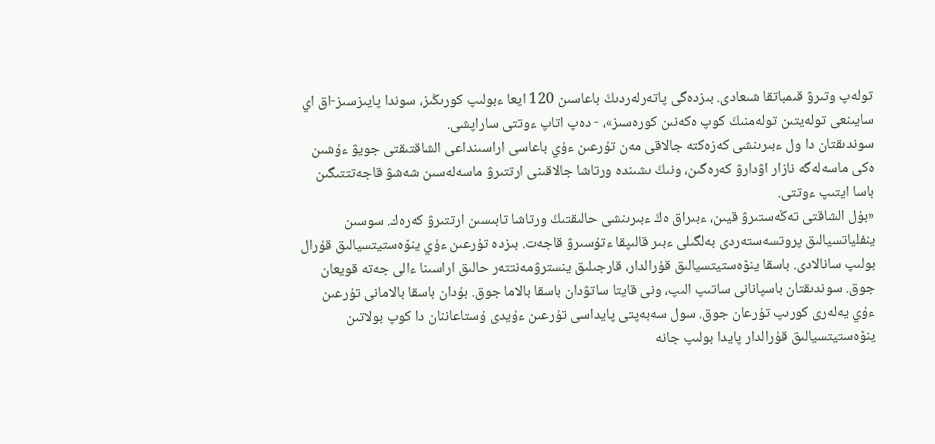تولەپ وتىرۋ قىمباتقا شىعادى. بىزدەگى پاتەرلەردىڭ باعاسىن 120 ايعا ءبولىپ كورىڭىز، سوندا پايىزسىز-اق اي سايىنعى تولەيتىن تولەمنىڭ كوپ ەكەنىن كورەسىز»، - دەپ اتاپ ءوتتى ساراپشى.
سوندىقتان دا ول ءبىرىنشى كەزەكتە جالاقى مەن تۇرعىن ءۇي باعاسى اراسىنداعى الشاقتىقتى جويۋ ءۇشىن ەكى ماسەلەگە نازار اۋدارۋ كەرەگىن، ونىڭ ىشىندە ورتاشا جالاقىنى ارتتىرۋ ماسەلەسىن شەشۋ قاجەتتتىگىن باسا ايتىپ ءوتتى.
«بۇل الشاقتى تەڭەستىرۋ قيىن، ءبىراق ەڭ ءبىرىنشى حالىقتىڭ ورتاشا تابىسىن ارتتىرۋ كەرەك. سوسىن ينفلياتسيالىق پروتسەستەردى بەلگىلى ءبىر قالىپقا ءتۇسىرۋ قاجەت. بىزدە تۇرعىن ءۇي ينۆەستيتسيالىق قۇرال بولىپ سانالادى. باسقا ينۆەستيتسيالىق قۇرالدار، قارجىلىق ينسترۋمەنتتەر حالىق اراسىنا ءالى جەتە قويعان جوق. سوندىقتان باسپانانى ساتىپ الىپ، ونى قايتا ساتۋدان باسقا بالاما جوق. بۇدان باسقا بالامانى تۇرعىن ءۇي يەلەرى كورىپ تۇرعان جوق. سول سەبەپتى پايداسى تۇرعىن ءۇيدى ۇستاعاننان دا كوپ بولاتىن ينۆەستيتسيالىق قۇرالدار پايدا بولىپ جانە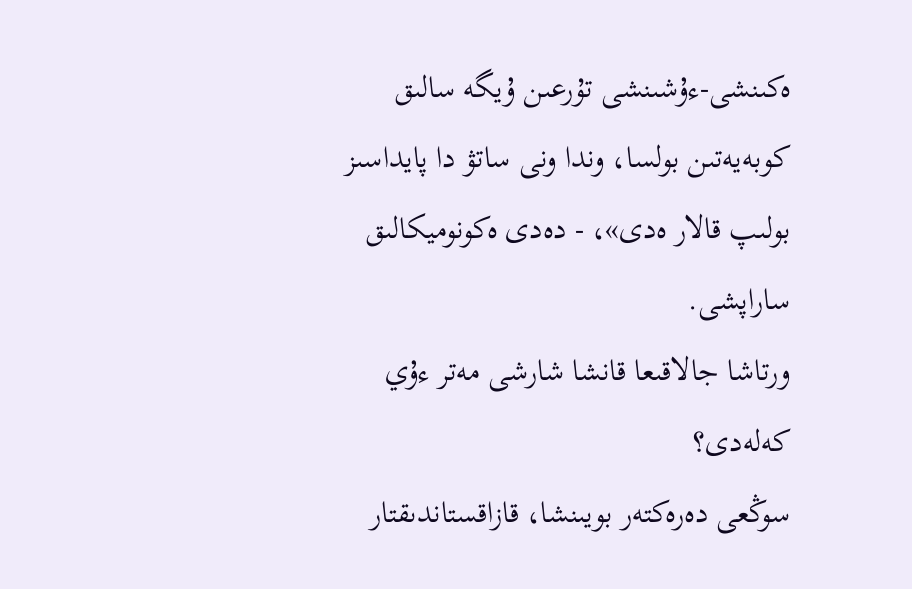ەكىنشى-ءۇشىنشى تۇرعىن ۇيگە سالىق كوبەيەتىن بولسا، وندا ونى ساتۋ دا پايداسىز بولىپ قالار ەدى»، - دەدى ەكونوميكالىق ساراپشى.
ورتاشا جالاقىعا قانشا شارشى مەتر ءۇي كەلەدى؟
سوڭعى دەرەكتەر بويىنشا، قازاقستاندىقتار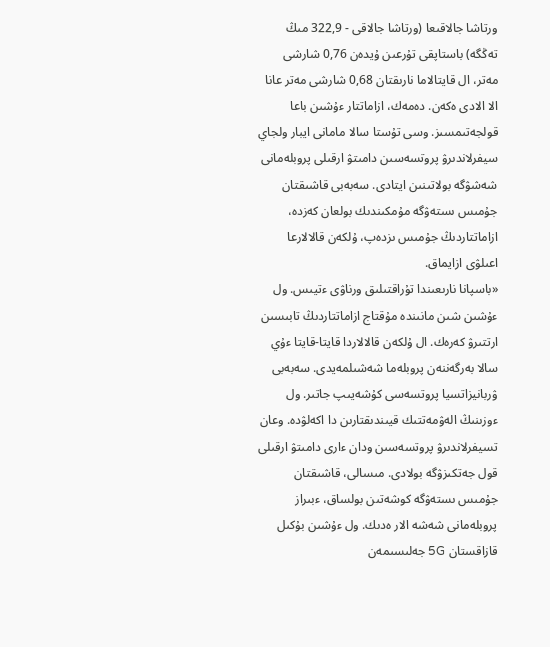ورتاشا جالاقىعا (ورتاشا جالاقى - 322,9 مىڭ تەڭگە) باستاپقى تۇرعىن ۇيدەن 0,76 شارشى مەتر، ال قايتالاما نارىقتان 0,68 شارشى مەتر عانا الا الادى ەكەن. دەمەك، ازاماتتار ءۇشىن باعا قولجەتىمسىز. وسى تۇستا سالا مامانى ايبار ولجاي سيفرلاندىرۋ پروتسەسىن دامىتۋ ارقىلى پروبلەمانى شەشۋگە بولاتىنىن ايتادى. سەبەبى قاشىقتان جۇمىس ىستەۋگە مۇمكىندىك بولعان كەزدە، ازاماتتاردىڭ جۇمىس ىزدەپ، ۇلكەن قالالارعا اعىلۋى ازايماق.
«باسپانا نارىعىندا تۇراقتىلىق ورناۋى ءتيىس. ول ءۇشىن شىن مانىندە مۇقتاج ازاماتتاردىڭ تابىسىن ارتتىرۋ كەرەك. ال ۇلكەن قالالاردا قايتا-قايتا ءۇي سالا بەرگەننەن پروبلەما شەشىلمەيدى. سەبەبى ۋربانيزاتسيا پروتسەسى كۇشەيىپ جاتىر. ول ءوزىنىڭ الەۋمەتتىك قيىندىقتارىن دا اكەلۋدە. وعان تسيفرلاندىرۋ پروتسەسىن ودان ءارى دامىتۋ ارقىلى قول جەتكىزۋگە بولادى. مىسالى، قاشىقتان جۇمىس ىستەۋگە كوشەتىن بولساق، ءبىراز پروبلەمانى شەشە الار ەدىك. ول ءۇشىن بۇكىل قازاقستان 5G جەلىسىمەن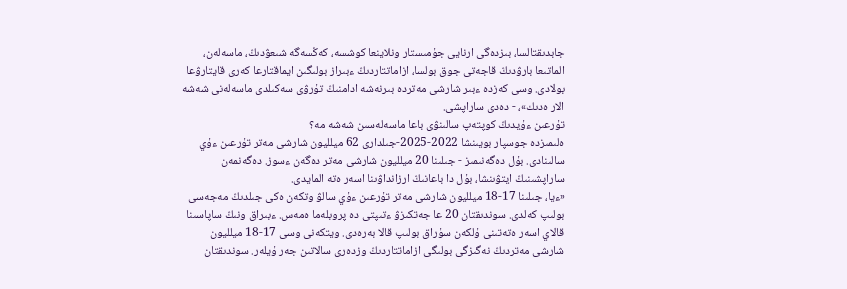جابدىقتالسا، بىزدەگى ارنايى جۇمىستار ونلاينعا كوشسە، كەڭسەگە شىعۋدىڭ، ماسەلەن، الماتىعا بارۋدىڭ قاجەتى جوق بولسا، ازاماتتاردىڭ ءبىراز بولىگىن ايماقتارعا كەرى قايتارۋعا بولادى. وسى كەزدە ءبىر شارشى مەتردە بىرنەشە ادامنىڭ تۇرۋى سەكىلدى ماسەلەنى شەشە الار ەدىك»، - دەدى ساراپشى.
تۇرعىن ءۇيدىڭ كوپتەپ سالىنۋى باعا ماسەلەسىن شەشە مە؟
ەلىمىزدە جوسپار بويىنشا 2022-2025-جىلدارى 62 ميلليون شارشى مەتر تۇرعىن ءۇي سالىنادى. بۇل دەگەنىمىز - جىلىنا 20 ميلليون شارشى مەتر دەگەن ءسوز. دەگەنمەن ساراپشىنىڭ ايتۋىنشا، بۇل دا باعانىڭ ارزانداۋىنا اسەر ەتە المايدى.
«ءيا، جىلىنا 17-18 ميلليون شارشى مەتر تۇرعىن ءۇي سالۋ وتكەن ەكى جىلدىڭ مەجەسى بولىپ كەلدى. سوندىقتان 20 عا جەتكىزۋ ءتىپتى دە پروبلەما ەمەس. ءبىراق ونىڭ ساپاسىنا قالاي اسەر ەتەتىنى ۇلكەن سۇراق بولىپ قالا بەرەدى. ويتكەنى وسى 17-18 ميلليون شارشى مەتردىڭ نەگىزگى بولىگى ازاماتتاردىڭ وزدەرى سالاتىن جەر ۇيلەر. سوندىقتان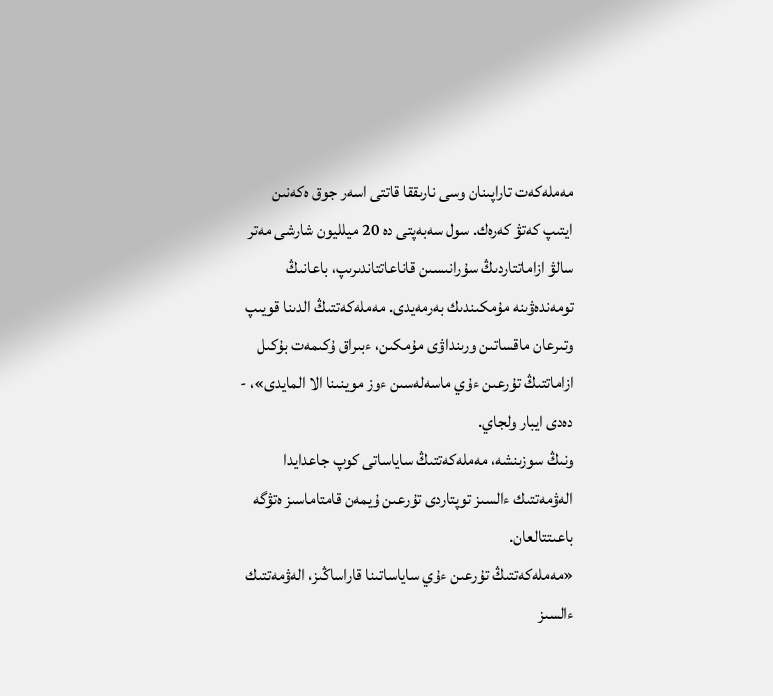مەملەكەت تاراپىنان وسى نارىققا قاتتى اسەر جوق ەكەنىن ايتىپ كەتۋ كەرەك. سول سەبەپتى دە 20 ميلليون شارشى مەتر سالۋ ازاماتتاردىڭ سۇرانىسىن قاناعاتتاندىرىپ، باعانىڭ تومەندەۋىنە مۇمكىندىك بەرمەيدى. مەملەكەتتىڭ الدىنا قويىپ وتىرعان ماقساتىن ورىنداۋى مۇمكىن، ءبىراق ۇكىمەت بۇكىل ازاماتتىڭ تۇرعىن ءۇي ماسەلەسىن ءوز موينىنا الا المايدى»، - دەدى ايبار ولجاي.
ونىڭ سوزىنشە، مەملەكەتتىڭ ساياساتى كوپ جاعدايدا الەۋمەتتىك ءالسىز توپتاردى تۇرعىن ۇيمەن قامتاماسىز ەتۋگە باعىتتالعان.
«مەملەكەتتىڭ تۇرعىن ءۇي ساياساتىنا قاراساڭىز، الەۋمەتتىك ءالسىز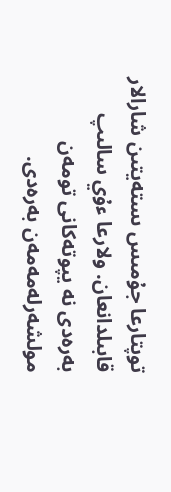توپتارعا جۇمىس ىستەيتىن شارالار قابىلدانعان. ولارعا ءۇي سالىپ بەرەدى نە يپوتەكانى تومەن مولشەرلەمەمەن بەرەدى.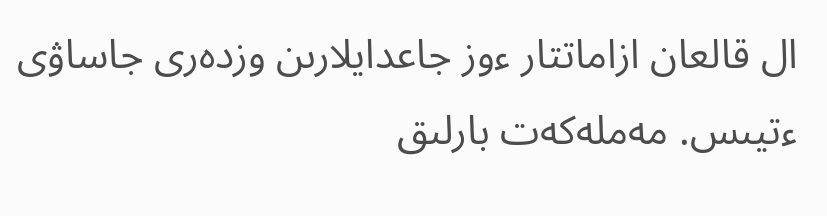ال قالعان ازاماتتار ءوز جاعدايلارىن وزدەرى جاساۋى ءتيىس. مەملەكەت بارلىق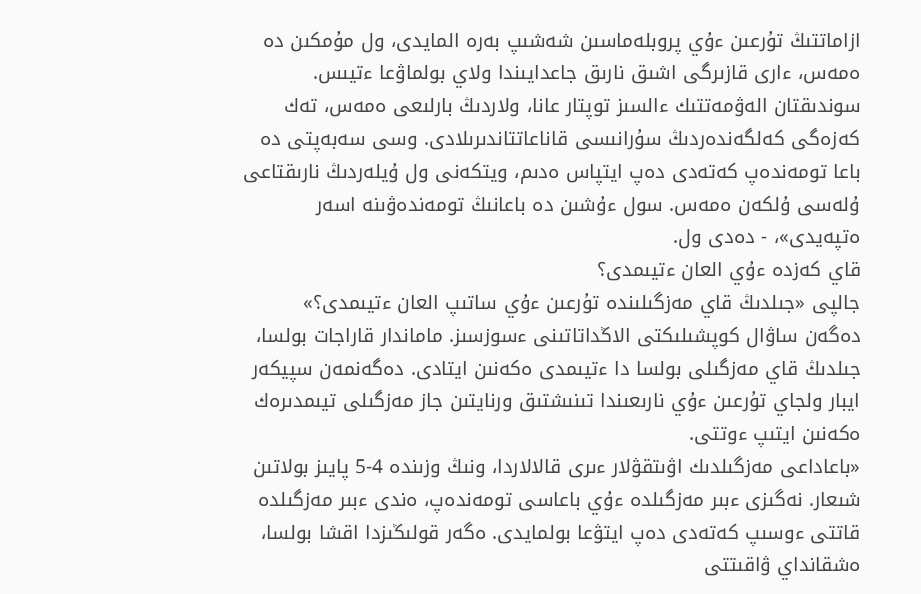ازاماتتىڭ تۇرعىن ءۇي پروبلەماسىن شەشىپ بەرە المايدى، ول مۇمكىن دە ەمەس، ءارى قازىرگى اشىق نارىق جاعدايىندا ولاي بولماۋعا ءتيىس. سوندىقتان الەۋمەتتىك ءالسىز توپتار عانا، ولاردىڭ بارلىعى ەمەس، تەك كەزەگى كەلگەندەردىڭ سۇرانىسى قاناعاتتاندىرىلادى. وسى سەبەپتى دە باعا تومەندەپ كەتەدى دەپ ايتپاس ەدىم، ويتكەنى ول ۇيلەردىڭ نارىقتاعى ۇلەسى ۇلكەن ەمەس. سول ءۇشىن دە باعانىڭ تومەندەۋىنە اسەر ەتپەيدى»، - دەدى ول.
قاي كەزدە ءۇي العان ءتيىمدى؟
جالپى «جىلدىڭ قاي مەزگىلىندە تۇرعىن ءۇي ساتىپ العان ءتيىمدى؟» دەگەن ساۋال كوپشىلىكتى الاڭداتاتىنى ءسوزسىز. ماماندار قاراجات بولسا، جىلدىڭ قاي مەزگىلى بولسا دا ءتيىمدى ەكەنىن ايتادى. دەگەنمەن سپيكەر ايبار ولجاي تۇرعىن ءۇي نارىعىندا تىنىشتىق ورنايتىن جاز مەزگىلى تيىمدىرەك ەكەنىن ايتىپ ءوتتى.
«باعاداعى مەزگىلدىك اۋىتقۋلار ءىرى قالالاردا، ونىڭ وزىندە 4-5 پايىز بولاتىن شىعار. نەگىزى ءبىر مەزگىلدە ءۇي باعاسى تومەندەپ، ەندى ءبىر مەزگىلدە قاتتى ءوسىپ كەتەدى دەپ ايتۋعا بولمايدى. ەگەر قولىڭىزدا اقشا بولسا، ەشقانداي ۋاقىتتى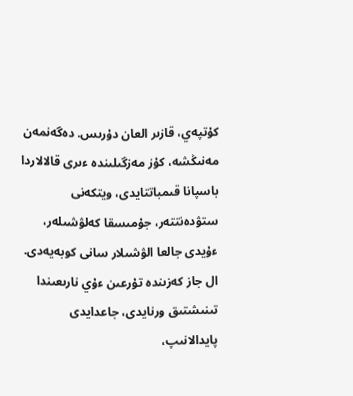كۇتپەي، قازىر العان دۇرىس. دەگەنمەن مەنىڭشە، كۇز مەزگىلىندە ءىرى قالالاردا باسپانا قىمباتتايدى، ويتكەنى ستۋدەنتتەر، جۇمىسقا كەلۋشىلەر، ءۇيدى جالعا الۋشىلار سانى كوبەيەدى. ال جاز كەزىندە تۇرعىن ءۇي نارىعىندا تىنىشتىق ورنايدى، جاعدايدى پايدالانىپ،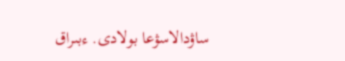ساۋدالاسۋعا بولادى. ءبىراق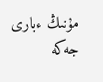مۇنىڭ ءبارى جەكە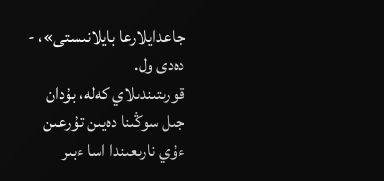جاعدايلارعا بايلانىستى»، - دەدى ول.
قورىتىندىلاي كەلە، بۇدان جىل سوڭىنا دەيىن تۇرعىن ءۇي نارىعىندا اسا ءبىر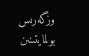وزگەرىس بولمايتىنىن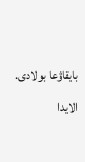بايقاۋعا بولادى. الايدا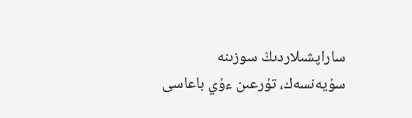ساراپشىلاردىڭ سوزىنە سۇيەنسەك، تۇرعىن ءۇي باعاسى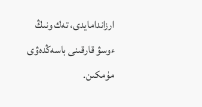ارزاندامايدى، تەك ونىڭ ءوسۋ قارقىنى باسەڭدەۋى مۇمكىن.